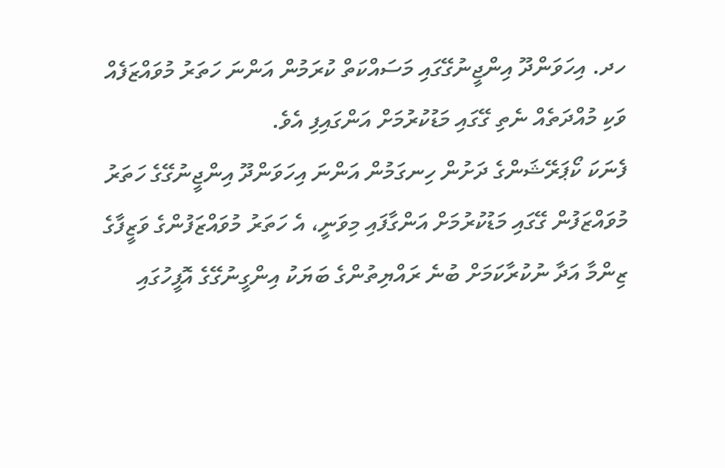ހދ. އިހަވަންދޫ އިންޖީނުގޭގައި މަސައްކަތް ކުރަމުން އަންނަ ހަތަރު މުވައްޒަފެއް ވަކި މުއްދަތެއް ނެތި ގޭގައި މަޑުކުރުމަށް އަންގައިފި އެވެ.
ފެނަކަ ކޯޕަރޭޝަންގެ ދަށުން ހިނގަމުން އަންނަ އިހަވަންދޫ އިންޖީނުގޭގެ ހަތަރު މުވައްޒަފުން ގޭގައި މަޑުކުރުމަށް އަންގާފައި މިވަނީ، އެ ހަތަރު މުވައްޒަފުންގެ ވަޒީފާގެ ޒިންމާ އަދާ ނުކުރާކަމަށް ބުނެ ރައްޔިތުންގެ ބަޔަކު އިންގީނުގޭގެ އޮފީހުގައި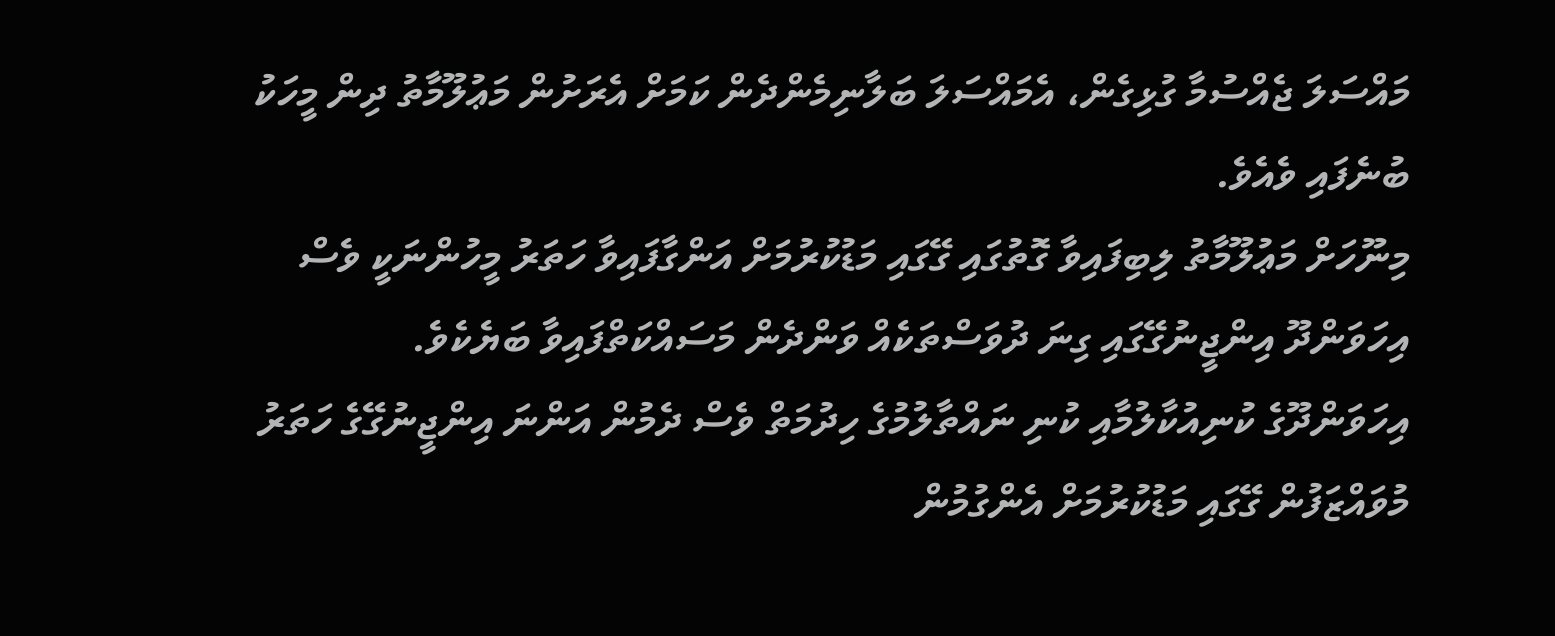މައްސަލަ ޖެއްސުމާ ގުޅިގެން، އެމައްސަލަ ބަލާނިމެންދެން ކަމަށް އެރަށުން މަޢުލޫމާތު ދިން މީހަކު ބުނެފައި ވެއެވެ.
މިނޫހަށް މަޢުލޫމާތު ލިބިފައިވާ ގޮތުގައި ގޭގައި މަޑުކުރުމަށް އަންގާފައިވާ ހަތަރު މީހުންނަކީ ވެސް އިހަވަންދޫ އިންޖީނުގޭގައި ގިނަ ދުވަސްތަކެއް ވަންދެން މަސައްކަތްފައިވާ ބަޔެކެވެ.
އިހަވަންދޫގެ ކުނިއުކާލުމާއި ކުނި ނައްތާލުމުގެ ހިދުމަތް ވެސް ދެމުން އަންނަ އިންޖީނުގޭގެ ހަތަރު މުވައްޒަފުން ގޭގައި މަޑުކުރުމަށް އެންގުމުން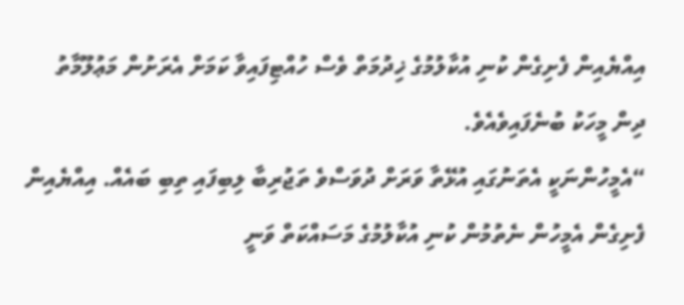އިއްޔެއިން ފެށިގެން ކުނި އުކާލުމުގެ ޚިދުމަތް ވެސް ހުއްޓިފައިވާ ކަމަށް އެރަށުން މަޢުލޫމާތު ދިން މީހަކު ބުނެފައިވެއެވެ.
“އެމީހުންނަކީ އެތަނުގައި އުޅޭތާ ވަރަށް ދުވަސްވެ ތަޖުރިބާ ލިބިފައި ތިބި ބައެއް. އިއްޔެއިން ފެށިގެން އެމީހުން ނެތުމުން ކުނި އުކާލުމުގެ މަސައްކަތް ވަނީ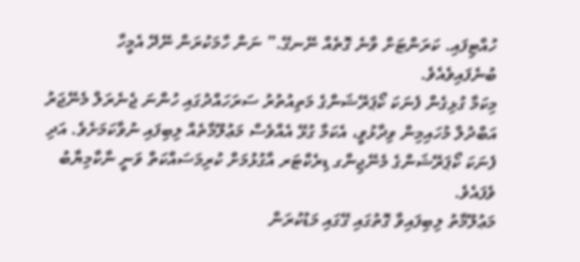ހުއްޓިފައި. ކަރަންޓަށް ވާނެ ގޮތެއް ނޭނގޭ.” ނަން ހާމަކުރަން ނޭދޭ އެމީހާ ބުނެފައިވެއެވެ.
މިކަމާ ގުޅިގެން ފެނަކަ ކޯޕަރޭޝަންގެ މަތިއުތުރު ސަރަހައްދުގައި ހުންނަ ޖެނެރަލް މެނޭޖަރު އަބްދުލް މުހައިމިން ވިދާޅުވީ، އެކަމާ ގުޅޭ އެއްވެސް މަޢުލޫމާތެއް ލިބިފައި ނުވާކަމަށެވެ. އަދި ފެނަކަ ކޯޕަރޭޝަންގެ މެނޭޖިންގ ޑިރެކްޓަރ އާގުޅުމަށް ކުރިމަސައްކަތް ވަނީ ނާކާމިޔާބު ވެފައެވެ.
މަޢުލޫމާތު ލިބިފައިވާ ގޮތުގައި ގޭގައި މަޑުކުރަން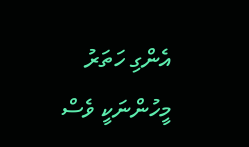އެންގި ހަތަރު މީހުންނަކީ ވެސް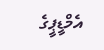އެމްޑީޕީގެ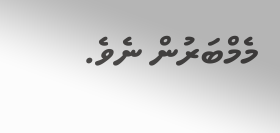މެމްބަރުން ނެވެ.